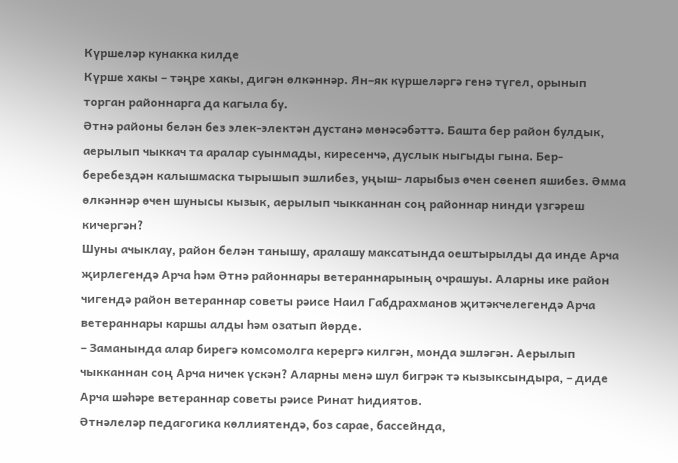Күршеләр кунакка килде
Күрше хакы – тәңре хакы, дигән өлкәннәр. Ян–як күршеләргә генә түгел, орынып торган районнарга да кагыла бу.
Әтнә районы белән без элек-электән дустанә мөнәсәбәттә. Башта бер район булдык, аерылып чыккач та аралар суынмады, киресенчә, дуслык ныгыды гына. Бер-беребездән калышмаска тырышып эшлибез, уңыш- ларыбыз өчен сөенеп яшибез. Әмма өлкәннәр өчен шунысы кызык, аерылып чыкканнан соң районнар нинди үзгәреш кичергән?
Шуны ачыклау, район белән танышу, аралашу максатында оештырылды да инде Арча җирлегендә Арча һәм Әтнә районнары ветераннарының очрашуы. Аларны ике район чигендә район ветераннар советы рәисе Наил Габдрахманов җитәкчелегендә Арча ветераннары каршы алды һәм озатып йөрде.
– Заманында алар бирегә комсомолга керергә килгән, монда эшләгән. Аерылып чыкканнан соң Арча ничек үскән? Аларны менә шул бигрәк тә кызыксындыра, – диде Арча шәһәре ветераннар советы рәисе Ринат Һидиятов.
Әтнәлеләр педагогика көллиятендә, боз сарае, бассейнда,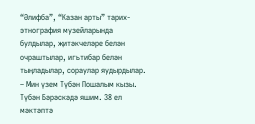“Әлифба”, “Казан арты” тарих-этнография музейларында булдылар, җитәкчеләре белән очраштылар, игьтибар белән тыңладылар, сораулар яудырдылар.
– Мин үзем Түбән Пошалым кызы. Түбән Бәрәскәдә яшим. 38 ел мәктәптә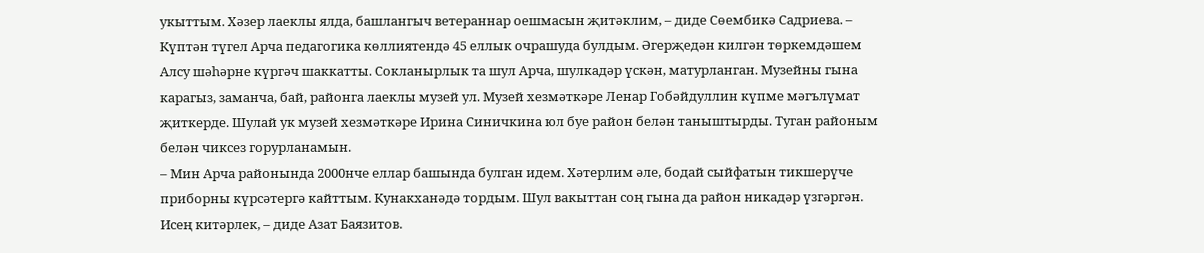укыттым. Хәзер лаеклы ялда, башлангыч ветераннар оешмасын җитәклим, – диде Сөембикә Садриева. – Күптән түгел Арча педагогика көллиятендә 45 еллык очрашуда булдым. Әгерҗедән килгән төркемдәшем Алсу шәһәрне күргәч шаккатты. Сокланырлык та шул Арча, шулкадәр үскән, матурланган. Музейны гына карагыз, заманча, бай, районга лаеклы музей ул. Музей хезмәткәре Ленар Гобәйдуллин күпме мәгълүмат җиткерде. Шулай ук музей хезмәткәре Ирина Синичкина юл буе район белән таныштырды. Туган районым белән чиксез горурланамын.
– Мин Арча районында 2000нче еллар башында булган идем. Хәтерлим әле, бодай сыйфатын тикшерүче приборны күрсәтергә кайттым. Кунакханәдә тордым. Шул вакыттан соң гына да район никадәр үзгәргән. Исең китәрлек, – диде Азат Баязитов.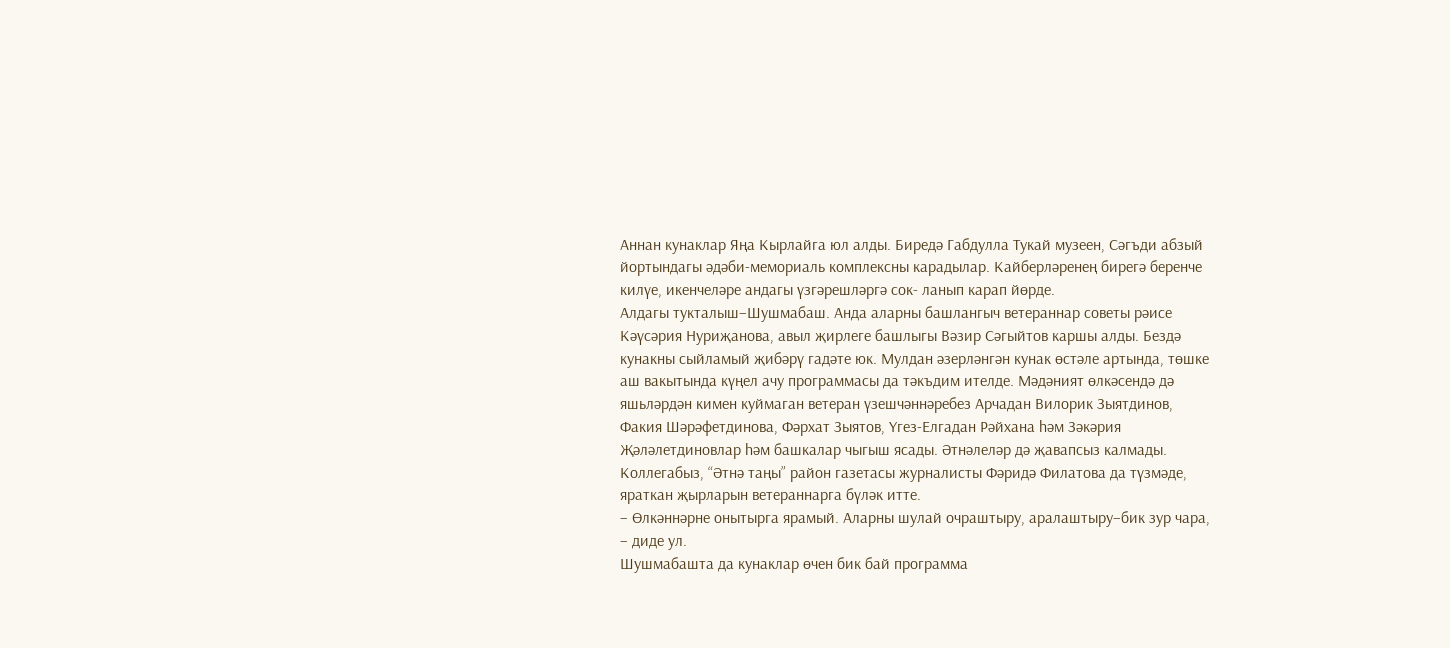Аннан кунаклар Яңа Кырлайга юл алды. Биредә Габдулла Тукай музеен, Сәгъди абзый йортындагы әдәби-мемориаль комплексны карадылар. Кайберләренең бирегә беренче килүе, икенчеләре андагы үзгәрешләргә сок- ланып карап йөрде.
Алдагы тукталыш–Шушмабаш. Анда аларны башлангыч ветераннар советы рәисе Кәүсәрия Нуриҗанова, авыл җирлеге башлыгы Вәзир Сәгыйтов каршы алды. Бездә кунакны сыйламый җибәрү гадәте юк. Мулдан әзерләнгән кунак өстәле артында, төшке аш вакытында күңел ачу программасы да тәкъдим ителде. Мәдәният өлкәсендә дә яшьләрдән кимен куймаган ветеран үзешчәннәребез Арчадан Вилорик Зыятдинов, Факия Шәрәфетдинова, Фәрхат Зыятов, Үгез-Елгадан Рәйхана һәм Зәкәрия Җәләлетдиновлар һәм башкалар чыгыш ясады. Әтнәлеләр дә җавапсыз калмады. Коллегабыз, “Әтнә таңы” район газетасы журналисты Фәридә Филатова да түзмәде, яраткан җырларын ветераннарга бүләк итте.
– Өлкәннәрне онытырга ярамый. Аларны шулай очраштыру, аралаштыру–бик зур чара, – диде ул.
Шушмабашта да кунаклар өчен бик бай программа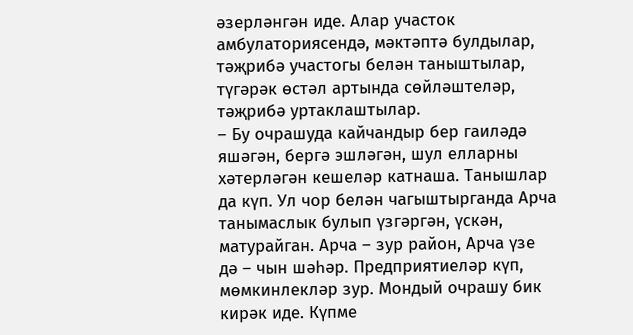әзерләнгән иде. Алар участок амбулаториясендә, мәктәптә булдылар, тәҗрибә участогы белән таныштылар, түгәрәк өстәл артында сөйләштеләр, тәҗрибә уртаклаштылар.
– Бу очрашуда кайчандыр бер гаиләдә яшәгән, бергә эшләгән, шул елларны хәтерләгән кешеләр катнаша. Танышлар да күп. Ул чор белән чагыштырганда Арча танымаслык булып үзгәргән, үскән, матурайган. Арча – зур район, Арча үзе дә – чын шәһәр. Предприятиеләр күп, мөмкинлекләр зур. Мондый очрашу бик кирәк иде. Күпме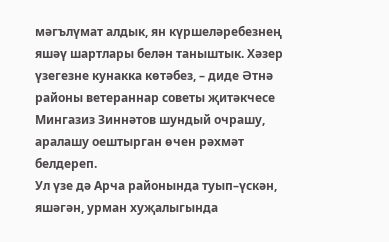мәгълүмат алдык, ян күршеләребезнең яшәү шартлары белән таныштык. Хәзер үзегезне кунакка көтәбез, – диде Әтнә районы ветераннар советы җитәкчесе Мингазиз Зиннәтов шундый очрашу, аралашу оештырган өчен рәхмәт белдереп.
Ул үзе дә Арча районында туып–үскән, яшәгән, урман хуҗалыгында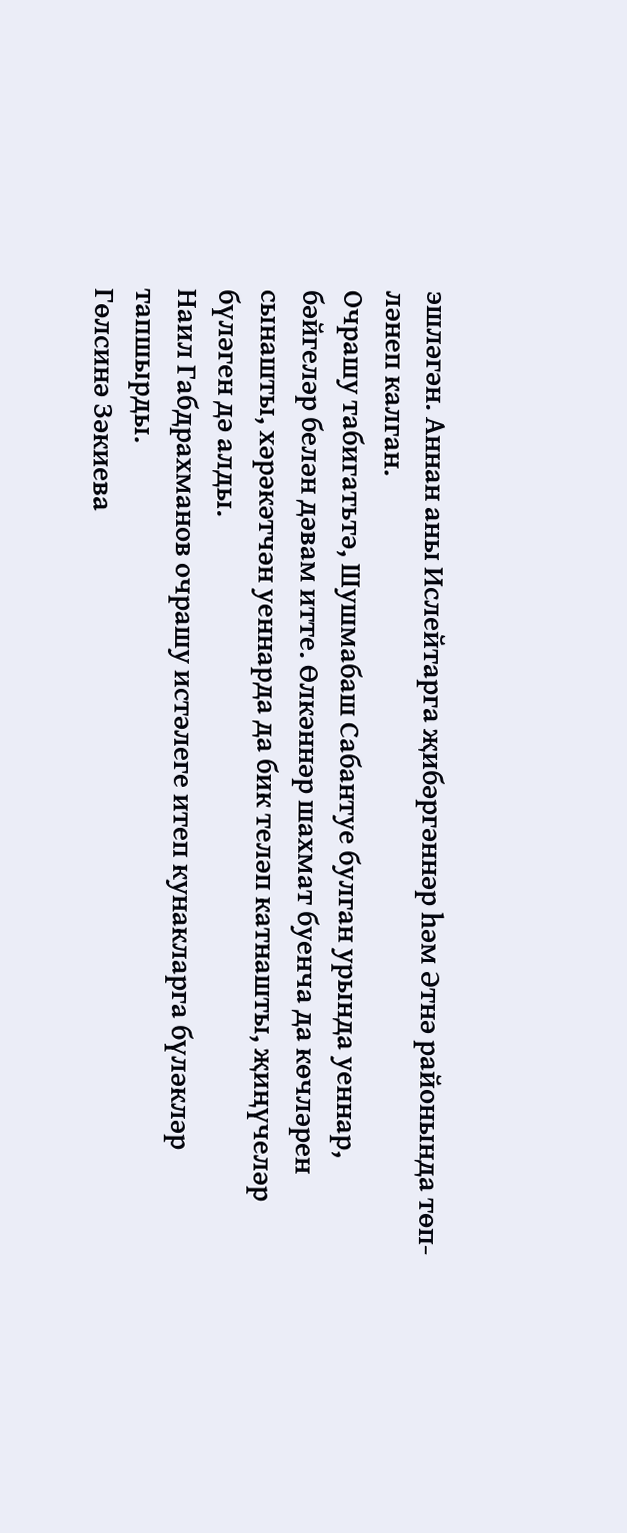эшләгән. Аннан аны Ислейтарга җибәргәннәр һәм Әтнә районында төп- ләнеп калган.
Очрашу табигатьтә, Шушмабаш Сабантуе булган урында уеннар, бәйгеләр белән дәвам итте. Өлкәннәр шахмат буенча да көчләрен сынашты, хәрәкәтчән уеннарда да бик теләп катнашты, җиңүчеләр бүләген дә алды.
Наил Габдрахманов очрашу истәлеге итеп кунакларга бүләкләр тапшырды.
Гөлсинә Зәкиева